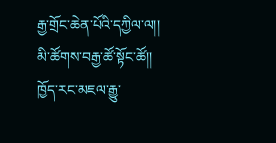རྒྱ་གྲོང་ཆེན་པོའི་དཀྱིལ་ལ།།
མི་ཚོགས་བརྒྱ་ཚོ་སྟོང་ཚོ།།
ཁྱོད་རང་མཇལ་རྒྱུ་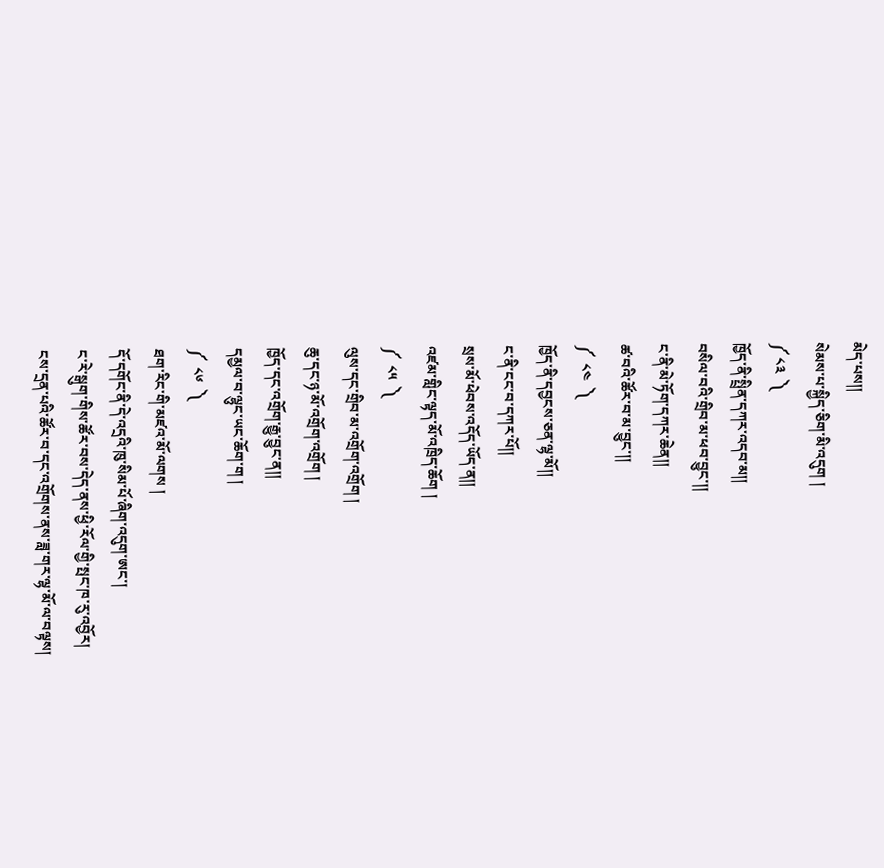མེད་པས།།
སེམས་པ་སྐྱིད་ཅིག་མི་འདུག །
༼ ༨༣  ༽
ཁྱོད་ནི་སྤྲིན་དཀར་འདབ་མ།།
བསིལ་བའི་གྲིབ་མ་ཕབ་བྱུང་།།
ང་ནི་མེ་ཏོག་དཀར་ཆེན།།
ཚ་བའི་ཚོར་བ་མ་བྱུང་།།
༼  ༨༤  ༽
ཁྱོད་ནི་དབྱངས་ཅན་ལྷ་མོ།།
ང་ནི་ངང་བ་དཀར་པོ།།
སྲས་མོ་ཕེབས་འདོད་ཡོད་ན།།
འཛམ་གླིང་ལྟད་མོ་འཁྲིད་ཆོག །
༼  ༨༥  ༽
ལུས་དང་གྲིབ་མ་འགྲོག་འགྲོག །
ཆུ་དང་ཉ་མོ་འགྲོག་འགྲོག །
ཁྱོད་དང་འགྲོག་རྒྱུ་བྱུང་ན།།
དམྱལ་བ་ལྷུང་ཡང་ཆོག་ག །
༼  ༨༦  ༽
ཐག་རིང་གི་མཛའ་མོ་ལགས །
དོ་དགོང་ནི་དེ་འདྲའི་ཁུ་སིམ་པོ་ཞིག་འདུག་ཨང་།
ང་རེ་སྒུག་གིས་ཚོར་བས་དེད་ནས་ཕྱི་རོལ་གྱི་སྤང་ཁ་རུ་འབྱོར།
ངས་དྲན་པའི་ཚོར་བ་དང་འགྲོགས་ནས་ཟླ་གར་ལྷ་མོ་ལ་བལྟས།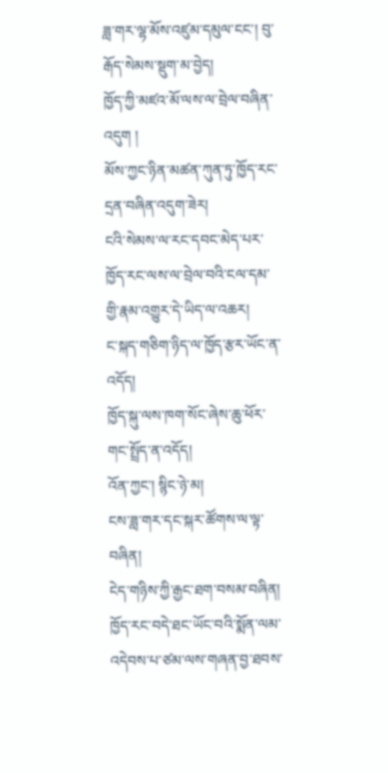ཟླ་གར་ལྷ་མོས་འཛུམ་དམུལ་ངང་། བུ་རྒོད་སེམས་སྡུག་མ་བྱེད།
ཁྱོད་ཀྱི་མཛའ་མོ་ལས་ལ་བྲེལ་བཞིན་འདུག །
མོས་ཀྱང་ཉིན་མཚན་ཀུན་ཏུ་ཁྱོད་རང་དྲན་བཞིན་འདུག་ཟེར།
ངའི་སེམས་ལ་རང་དབང་མེད་པར་ཁྱོད་རང་ལས་ལ་བྲེལ་བའི་ངལ་དམ་གྱི་རྣམ་འགྱུར་དེ་ཡིད་ལ་འཆར།
ང་སྐད་གཅིག་ཉིད་ལ་ཁྱོད་རྩར་ཡོང་ན་འདོད།
ཁྱོད་སྐུ་ལས་ཁག་སོང་ཞེས་ཆུ་ཕོར་གང་སྤྲོད་ན་འདོད།
འོན་ཀྱང་། སྙིང་ཉེ་མ།
ངས་ཟླ་གར་དང་སྐར་ཚོགས་ལ་ལྟ་བཞིན།
ངེད་གཉིས་ཀྱི་རྒྱང་ཐག་བསམ་བཞིན།
ཁྱོད་རང་བདེ་ཐང་ཡོང་བའི་སྨོན་ལམ་འདེབས་པ་ཙམ་ལས་གཞན་བྱ་ཐབས་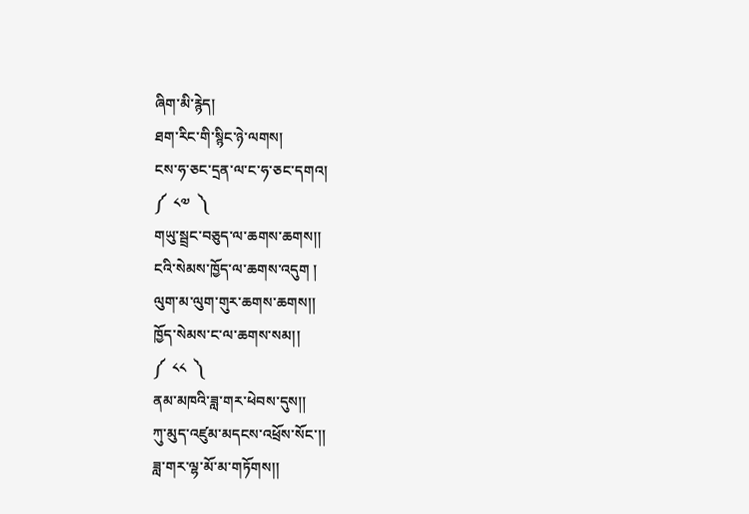ཞིག་མི་རྙེད།
ཐག་རིང་གི་སྙིང་ཉེ་ལགས།
ངས་ཧ་ཅང་དྲན་ལ་ང་ཧ་ཅང་དགའ།
༼  ༨༧  ༽
གཡུ་སྦྲང་བཅུད་ལ་ཆགས་ཆགས།།
ངའི་སེམས་ཁྱོད་ལ་ཆགས་འདུག །
ལུག་མ་ལུག་གུར་ཆགས་ཆགས།།
ཁྱོད་སེམས་ང་ལ་ཆགས་སམ།།
༼  ༨༨  ༽
ནམ་མཁའི་ཟླ་གར་ཕེབས་དུས།།
ཀུ་མུད་འཛུམ་མདངས་འཕྲོས་སོང་།།
ཟླ་གར་ལྷ་མོ་མ་གཏོགས།།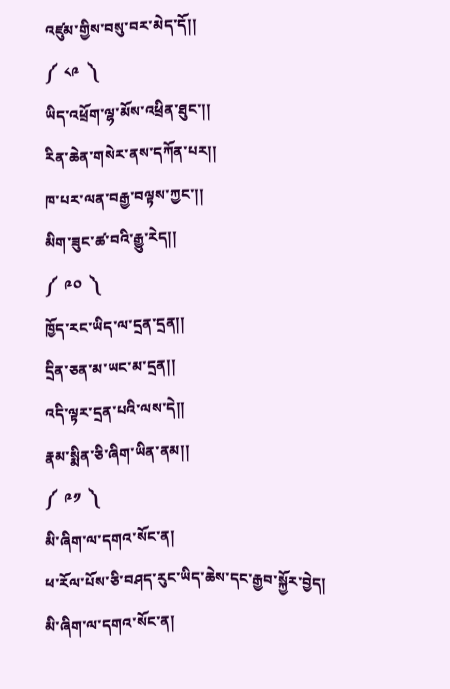འཛུམ་གྱིས་བསུ་བར་མེད་དོ།།
༼  ༨༩  ༽
ཡིད་འཕྲོག་ལྷ་མོས་འཕྲིན་ཐུང་།།
རིན་ཆེན་གསེར་ནས་དཀོན་པར།།
ཁ་པར་ལན་བརྒྱ་བལྟས་ཀྱང་།།
མིག་ཟུང་ཚ་བའི་རྒྱུ་རེད།།
༼  ༩༠  ༽
ཁྱོད་རང་ཡིད་ལ་དྲན་དྲན།།
དྲིན་ཅན་མ་ཡང་མ་དྲན།།
འདི་ལྟར་དྲན་པའི་ལས་དེ།།
རྣམ་སྨིན་ཅི་ཞིག་ཡིན་ནམ།།
༼  ༩༡  ༽
མི་ཞིག་ལ་དགའ་སོང་ན།
ཕ་རོལ་པོས་ཅི་བཤད་རུང་ཡིད་ཆེས་དང་རྒྱབ་སྐྱོར་བྱེད།
མི་ཞིག་ལ་དགའ་སོང་ན།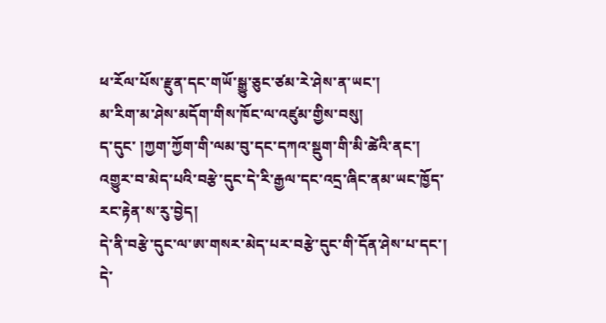ཕ་རོལ་པོས་རྫུན་དང་གཡོ་སྒྱུ་ཅུང་ཙམ་རེ་ཤེས་ན་ཡང་།                                      མ་རིག་མ་ཤེས་མདོག་གིས་ཁོང་ལ་འཛུམ་གྱིས་བསུ།
ད་དུང་ །ཀྱག་ཀྱོག་གི་ལམ་བུ་དང་དཀའ་སྡུག་གི་མི་ཚེའི་ནང་།
འགྱུར་བ་མེད་པའི་བརྩེ་དུང་དེ་རི་རྒྱལ་དང་འདྲ་ཞིང་ནམ་ཡང་ཁྱོད་རང་རྟེན་ས་རུ་བྱེད།
དེ་ནི་བརྩེ་དུང་ལ་ཨ་གསར་མེད་པར་བརྩེ་དུང་གི་དོན་ཤེས་པ་དང་།
དེ་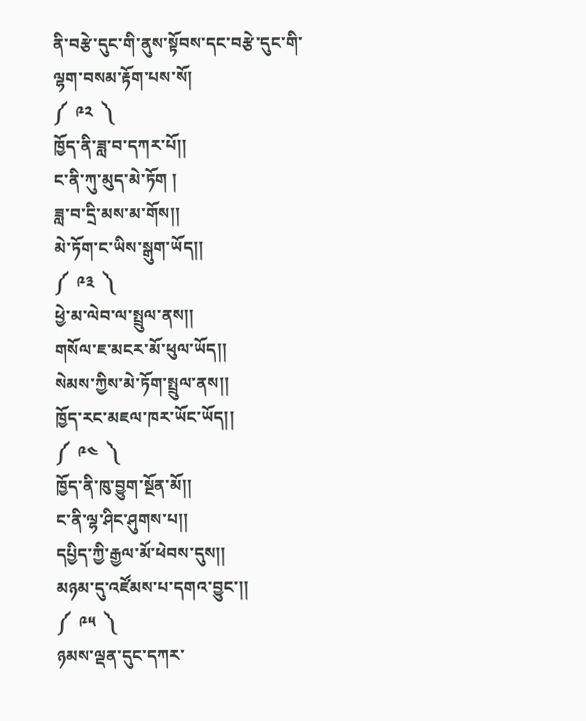ནི་བརྩེ་དུང་གི་ནུས་སྟོབས་དང་བརྩེ་དུང་གི་ལྷག་བསམ་རྟོག་པས་སོ།
༼  ༩༢  ༽
ཁྱོད་ནི་ཟླ་བ་དཀར་པོ།།
ང་ནི་ཀུ་མུད་མེ་ཏོག །
ཟླ་བ་དྲི་མས་མ་གོས།།
མེ་ཏོག་ང་ཡིས་སྒུག་ཡོད།།
༼  ༩༣  ༽
ཕྱེ་མ་ལེབ་ལ་སྤྲུལ་ནས།།
གསོལ་ཇ་མངར་མོ་ཕུལ་ཡོད།།
སེམས་ཀྱིས་མེ་ཏོག་སྤྲུལ་ནས།།
ཁྱོད་རང་མཇལ་ཁར་ཡོང་ཡོད།།
༼  ༩༤  ༽
ཁྱོད་ནི་ཁུ་བྱུག་སྔོན་མོ།།
ང་ནི་ལྷ་ཤིང་ཤུགས་པ།།
དཔྱིད་ཀྱི་རྒྱལ་མོ་ཕེབས་དུས།།
མཉམ་དུ་འཛོམས་པ་དགའ་བྱུང་།།
༼  ༩༥  ༽
ཉམས་ལྡན་དུང་དཀར་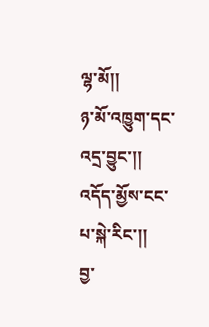ལྷ་མོ།།
ཉ་མོ་འཁྱུག་དང་འདྲ་བྱུང་།།
འདོད་མྱོས་ངང་པ་སྐེ་རིང་།།
བྱ་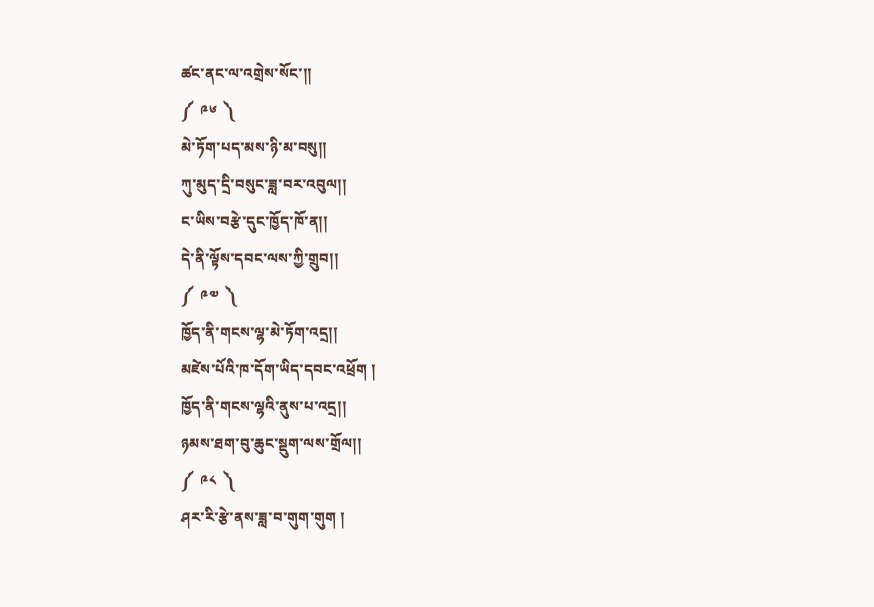ཚང་ནང་ལ་འགྲེས་སོང་།།
༼  ༩༦  ༽
མེ་ཏོག་པད་མས་ཉི་མ་བསུ།།
ཀུ་མུད་དྲི་བསུང་ཟླ་བར་འབུལ།།
ང་ཡིས་བརྩེ་དུང་ཁྱོད་ཁོ་ན།།
དེ་ནི་ལྟོས་དབང་ལས་ཀྱི་གྲུབ།།
༼  ༩༧  ༽
ཁྱོད་ནི་གངས་ལྷ་མེ་ཏོག་འདྲ།།
མཛེས་པོའི་ཁ་དོག་ཡིད་དབང་འཕྲོག །
ཁྱོད་ནི་གངས་ལྷའི་ནུས་པ་འདྲ།།
ཉམས་ཐག་བུ་ཆུང་སྡུག་ལས་གྲོལ།།
༼  ༩༨  ༽
ཤར་རི་རྩེ་ནས་ཟླ་བ་གུག་གུག །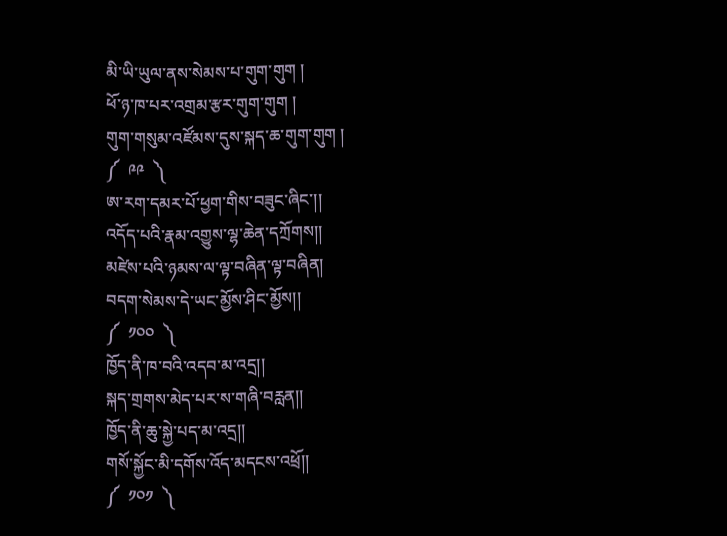མི་ཡི་ཡུལ་ནས་སེམས་པ་གུག་གུག །
ཕོ་ཉ་ཁ་པར་འགྲམ་རྩར་གུག་གུག །
གུག་གསུམ་འཛོམས་དུས་སྐད་ཆ་གུག་གུག །
༼  ༩༩  ༽
ཨ་རག་དམར་པོ་ཕྱག་གིས་བཟུང་ཞིང་།།
འདོད་པའི་རྣམ་འགྱུས་ལྷ་ཆེན་དཀྲོགས།།
མཛེས་པའི་ཉམས་ལ་ལྟ་བཞིན་ལྟ་བཞིན།
བདག་སེམས་དེ་ཡང་མྱོས་ཤིང་མྱོས།།
༼  ༡༠༠  ༽
ཁྱོད་ནི་ཁ་བའི་འདབ་མ་འདྲ།།
སྐད་གྲགས་མེད་པར་ས་གཞི་བརླན།།
ཁྱོད་ནི་ཆུ་སྐྱེ་པད་མ་འདྲ།།
གསོ་སྐྱོང་མི་དགོས་འོད་མདངས་འཕྲོ།།
༼  ༡༠༡  ༽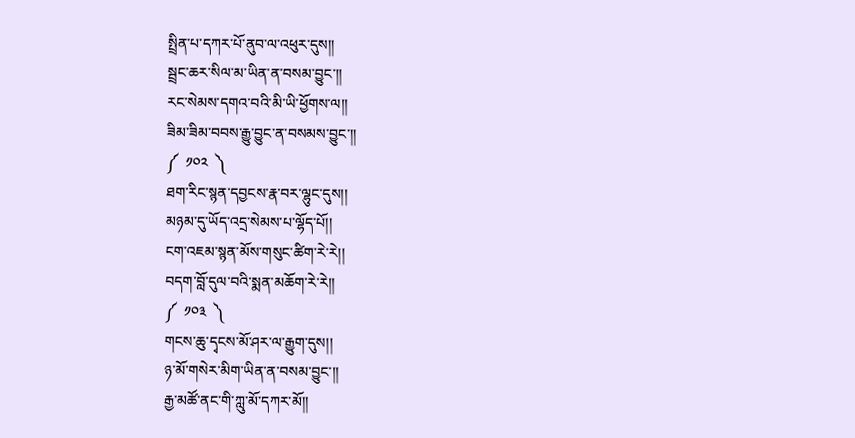སྤྲིན་པ་དཀར་པོ་ནུབ་ལ་འཕུར་དུས།།
སྦྲང་ཆར་སིལ་མ་ཡིན་ན་བསམ་བྱུང་།།
རང་སེམས་དགའ་བའི་མི་ཡི་ཕྱོགས་ལ།།
ཟིམ་ཟིམ་བབས་རྒྱུ་བྱུང་ན་བསམས་བྱུང་།།
༼  ༡༠༢  ༽
ཐག་རིང་སྙན་དབྱངས་རྣ་བར་ལྷུང་དུས།།
མཉམ་དུ་ཡོད་འདྲ་སེམས་པ་ལྷོད་པོ།།
ངག་འཇམ་སྙན་མོས་གསུང་ཚིག་རེ་རེ།།
བདག་བློ་དུལ་བའི་སྨན་མཆོག་རེ་རེ།།
༼  ༡༠༣  ༽
གངས་ཆུ་དྭངས་མོ་ཤར་ལ་རྒྱུག་དུས།།
ཉ་མོ་གསེར་མིག་ཡིན་ན་བསམ་བྱུང་།།
རྒྱ་མཚོ་ནང་གི་ཀླུ་མོ་དཀར་མོ།།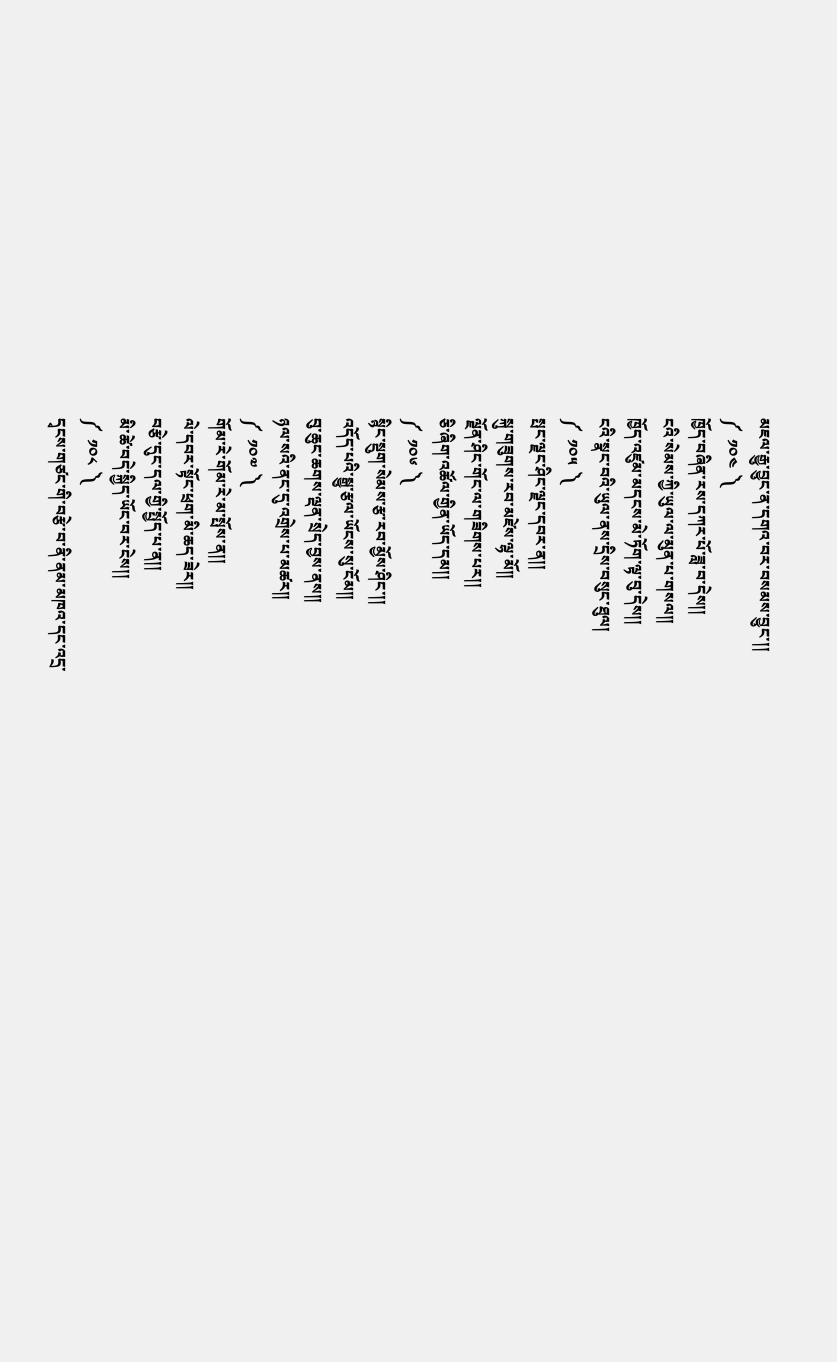མཇལ་རྒྱུ་བྱུང་ན་དགའ་བར་བསམས་བྱུང་།།
༼  ༡༠༤  ༽
ཁྱོད་བཞིན་རས་དཀར་པོ་ཟླ་བ་དེས།།
ངའི་སེམས་ཀྱི་ཡུལ་ལ་མུན་པ་གསལ།།
ཁྱོད་འཛུམ་མདངས་མེ་ཏོག་ལྟ་བུ་དེས།།
ངའི་སྣང་བའི་ཡུལ་ནས་དྲིས་བསུང་ཐུལ།
༼  ༡༠༥  ༽
སྤང་ལྗང་ཤིང་ལྗང་དབར་ན།།
སྐུ་གཟུགས་རབ་མཛེས་ལྷ་མོ།།
ལྗོན་ཤིང་གོང་ལ་གཟིགས་པར།།
ཅི་ཞིག་འཚོལ་གྱིན་ཡོད་དམ།།
༼  ༡༠༦  ༽
སྙིང་སྡུག་སེམས་རྩ་རབ་མྱོས་ཤིང་།།
འདོད་པའི་སྒྱུ་རྩལ་ཡོངས་སུ་ངོམ།།
བུ་ཆུང་ཆགས་ལྡན་སྲེད་བྱས་ནས།།
ཉལ་སའི་ནང་དུ་འགྲེས་པ་མཚར།།
༼  ༡༠༧  ༽
གོམ་རེ་གོམ་རེ་མ་སྤོས་ན།།
ལེ་དབར་སྟོང་ཕྲག་མི་ཆད་ཟེར།།
བརྩེ་དུང་དལ་གྱི་སྤྱོད་པ་ན།།
མི་ཚེ་བདེ་སྐྱིད་ཡོང་བར་ངེས།།
༼  ༡༠༨  ༽
དྭངས་གཙང་གི་བརྩེ་བ་ནི་ནམ་མཁའ་དང་འདྲ་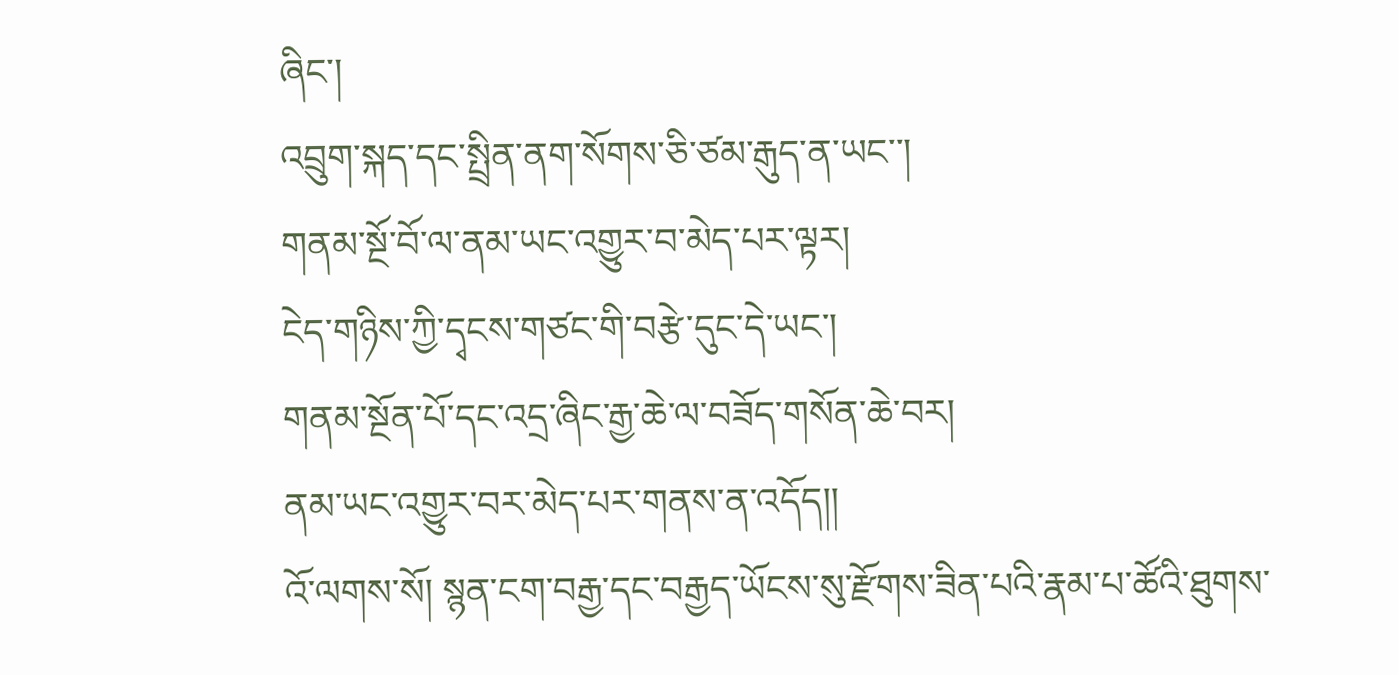ཞིང་།
འབྲུག་སྐད་དང་སྤྲིན་ནག་སོགས་ཅི་ཙམ་རྒུད་ན་ཡང་་།
གནམ་སྔོ་བོ་ལ་ནམ་ཡང་འགྱུར་བ་མེད་པར་ལྟར།
ངེད་གཉིས་ཀྱི་དྭངས་གཙང་གི་བརྩེ་དུང་དེ་ཡང་།
གནམ་སྔོན་པོ་དང་འདྲ་ཞིང་རྒྱ་ཆེ་ལ་བཟོད་གསོན་ཆེ་བར།
ནམ་ཡང་འགྱུར་བར་མེད་པར་གནས་ན་འདོད།།
འོ་ལགས་སོ། སྙན་ངག་བརྒྱ་དང་བརྒྱད་ཡོངས་སུ་རྫོགས་ཟིན་པའི་རྣམ་པ་ཚོའི་ཐུགས་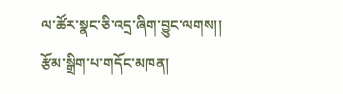ལ་ཚོར་སྣང་ཅི་འདྲ་ཞིག་བྱུང་ལགས།།
རྩོམ་སྒྲིག་པ་གདོང་མཁན།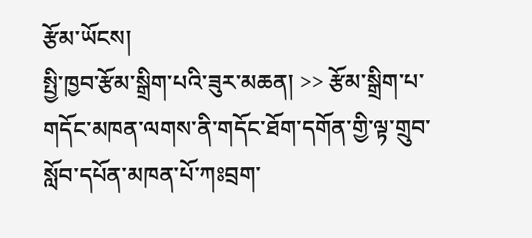རྩོམ་ཡོངས།
སྤྱི་ཁྱབ་རྩོམ་སྒྲིག་པའི་ཟུར་མཆན། >> རྩོམ་སྒྲིག་པ་གདོང་མཁན་ལགས་ནི་གདོང་ཐོག་དགོན་གྱི་ལྟ་གྲུབ་སློབ་དཔོན་མཁན་པོ་ཀཿབྲག་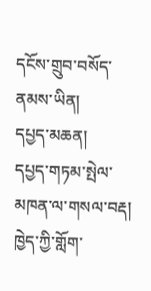དངོས་གྲུབ་བསོད་ནམས་ཡིན།
དཔྱད་མཆན།
དཔྱད་གཏམ་སྤེལ་མཁན་ལ་གསལ་བརྡ།
ཁྱེད་ཀྱི་གློག་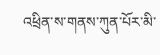འཕྲིན་ས་གནས་ཀུན་པོར་མི་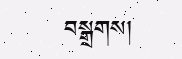བསྒྲགས།